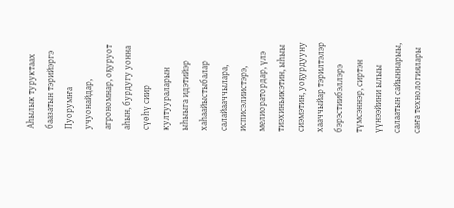Аһылык туруктаах баазатын тэрийэргэ
Пуорумҥа учуонайдар, агрономнар, оҕуруот аһын, бурдугу уонна сүөһү сиир култуураларын ыһыыга идэтийэр хаһаайыстыбалар салайааччылара, исписэлиистэрэ, мелиоратордар, үлэ тиэхиньикэтин, ыһыы сиэмэтин, уоҕурдууну хааччыйар тэрилтэлэр бэрэстиибэллэрэ түмсэннэр, сиртэн үүнээйини ылыы салаатын сайыннарыы, саҥа технологиялары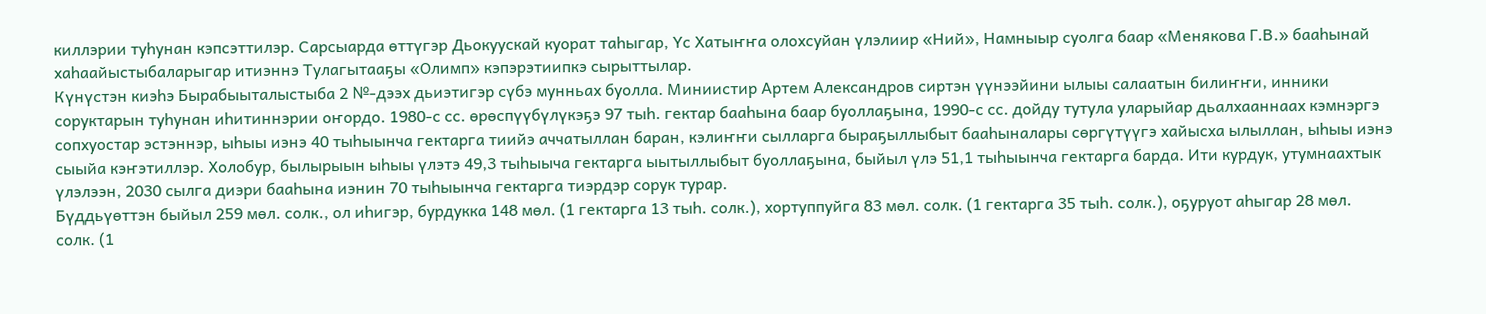киллэрии туһунан кэпсэттилэр. Сарсыарда өттүгэр Дьокуускай куорат таһыгар, Үс Хатыҥҥа олохсуйан үлэлиир «Ний», Намныыр суолга баар «Менякова Г.В.» бааһынай хаһаайыстыбаларыгар итиэннэ Тулагытааҕы «Олимп» кэпэрэтиипкэ сырыттылар.
Күнүстэн киэһэ Бырабыыталыстыба 2 №-дээх дьиэтигэр сүбэ мунньах буолла. Миниистир Артем Александров сиртэн үүнээйини ылыы салаатын билиҥҥи, инники соруктарын туһунан иһитиннэрии оҥордо. 1980-с сс. өрөспүүбүлүкэҕэ 97 тыһ. гектар бааһына баар буоллаҕына, 1990-с сс. дойду тутула уларыйар дьалхааннаах кэмнэргэ сопхуостар эстэннэр, ыһыы иэнэ 40 тыһыынча гектарга тиийэ аччатыллан баран, кэлиҥҥи сылларга быраҕыллыбыт бааһыналары сөргүтүүгэ хайысха ылыллан, ыһыы иэнэ сыыйа кэҥэтиллэр. Холобур, былырыын ыһыы үлэтэ 49,3 тыһыыча гектарга ыытыллыбыт буоллаҕына, быйыл үлэ 51,1 тыһыынча гектарга барда. Ити курдук, утумнаахтык үлэлээн, 2030 сылга диэри бааһына иэнин 70 тыһыынча гектарга тиэрдэр сорук турар.
Бүддьүөттэн быйыл 259 мөл. солк., ол иһигэр, бурдукка 148 мөл. (1 гектарга 13 тыһ. солк.), хортуппуйга 83 мөл. солк. (1 гектарга 35 тыһ. солк.), оҕуруот аһыгар 28 мөл. солк. (1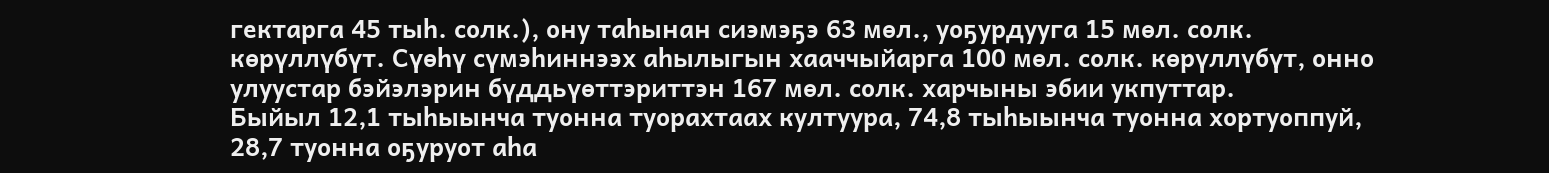гектарга 45 тыһ. солк.), ону таһынан сиэмэҕэ 63 мөл., уоҕурдууга 15 мөл. солк. көрүллүбүт. Сүөһү сүмэһиннээх аһылыгын хааччыйарга 100 мөл. солк. көрүллүбүт, онно улуустар бэйэлэрин бүддьүөттэриттэн 167 мөл. солк. харчыны эбии укпуттар.
Быйыл 12,1 тыһыынча туонна туорахтаах култуура, 74,8 тыһыынча туонна хортуоппуй, 28,7 туонна оҕуруот аһа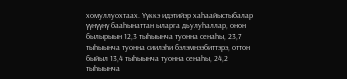хомуллуохтаах. Үүккэ идэтийэр хаһаайыстыбалар үүнүүнү бааһынаттан ыларга дьулуһаллар, онон былырыын 12,3 тыһыынча туонна сенаһы, 23,7 тыһыынча туонна сиилэһи бэлэмнээбиттэрэ, оттон быйыл 13,4 тыһыынча туонна сенаһы, 24,2 тыһыынча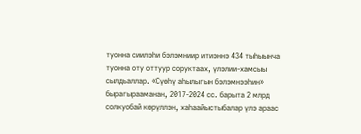туонна сиилэһи бэлэмниир итиэннэ 434 тыһыынча туонна оту оттуур соруктаах, үлэлии-хамсыы сылдьаллар. «Сүөһү аһылыгын бэлэмнээһин» бырагырааманан, 2017-2024 сс. барыта 2 млрд солкуобай көрүллэн, хаһаайыстыбалар үлэ араас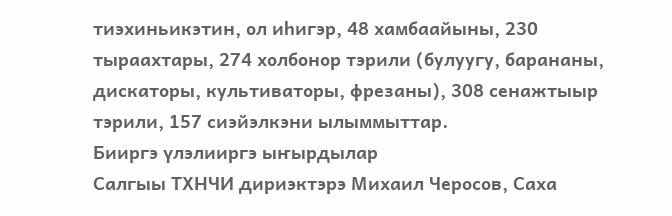тиэхиньикэтин, ол иһигэр, 48 хамбаайыны, 230 тыраахтары, 274 холбонор тэрили (булуугу, барананы, дискаторы, культиваторы, фрезаны), 308 сенажтыыр тэрили, 157 сиэйэлкэни ылыммыттар.
Бииргэ үлэлииргэ ыҥырдылар
Салгыы ТХНЧИ дириэктэрэ Михаил Черосов, Саха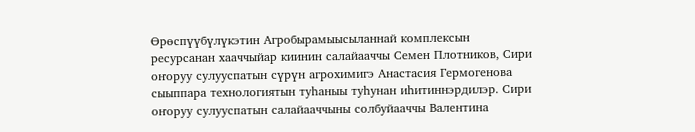Өрөспүүбүлүкэтин Агробырамыысыланнай комплексын ресурсанан хааччыйар киинин салайааччы Семен Плотников, Сири оҥоруу сулууспатын сүрүн агрохимигэ Анастасия Гермогенова сыыппара технологиятын туһаныы туһунан иһитиннэрдилэр. Сири оҥоруу сулууспатын салайааччыны солбуйааччы Валентина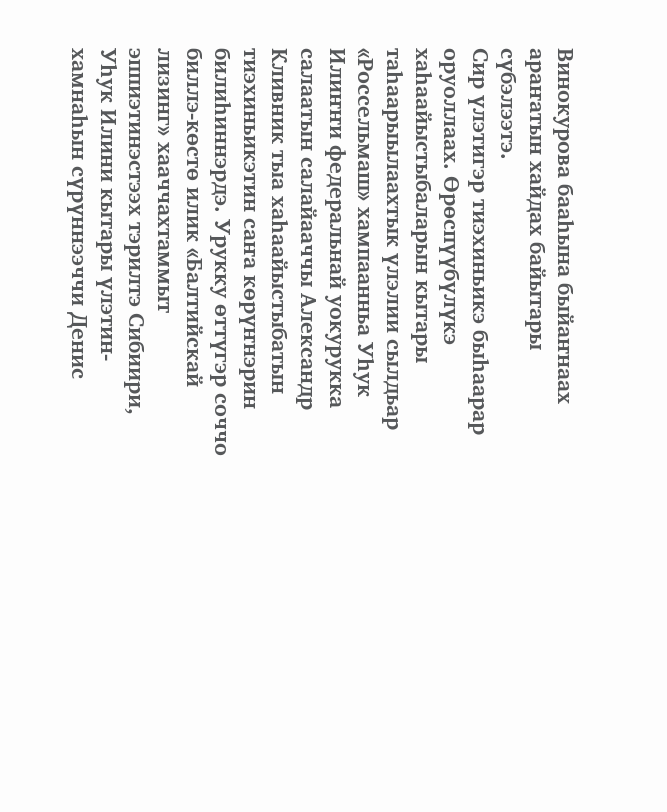Винокурова бааһына быйаҥнаах араҥатын хайдах байытары сүбэлээтэ.
Сир үлэтигэр тиэхиньикэ быһаарар оруоллаах. Өрөспүүбүлүкэ хаһаайыстыбаларын кытары таһаарыылаахтык үлэлии сылдьар «Россельмаш» хампаанньа Уһук Илиҥҥи федеральнай уокурукка салаатын салайааччы Александр Кливник тыа хаһаайыстыбатын тиэхиньикэтин саҥа көрүҥнэрин билиһиннэрдэ. Урукку өттүгэр соччо биллэ-көстө илик «Балтийскай лизинг» хааччахтаммыт эппиэтинэстээх тэрилтэ Сибиири, Уһук Илини кытары үлэтин-хамнаһын сүрүннээччи Денис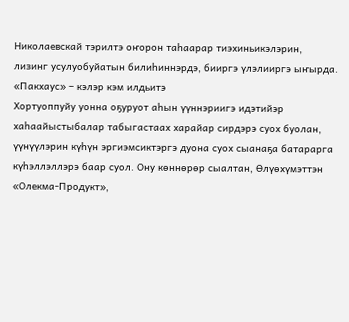Николаевскай тэрилтэ оҥорон таһаарар тиэхиньикэлэрин, лизинг усулуобуйатын билиһиннэрдэ, бииргэ үлэлииргэ ыҥырда.
«Пакхаус» – кэлэр кэм илдьитэ
Хортуоппуйу уонна оҕуруот аһын үүннэриигэ идэтийэр хаһаайыстыбалар табыгастаах харайар сирдэрэ суох буолан, үүнүүлэрин күһүн эргиэмсиктэргэ дуона суох сыанаҕа батарарга күһэллэллэрэ баар суол. Ону көннөрөр сыалтан, Өлүөхүмэттэн «Олекма-Продукт»,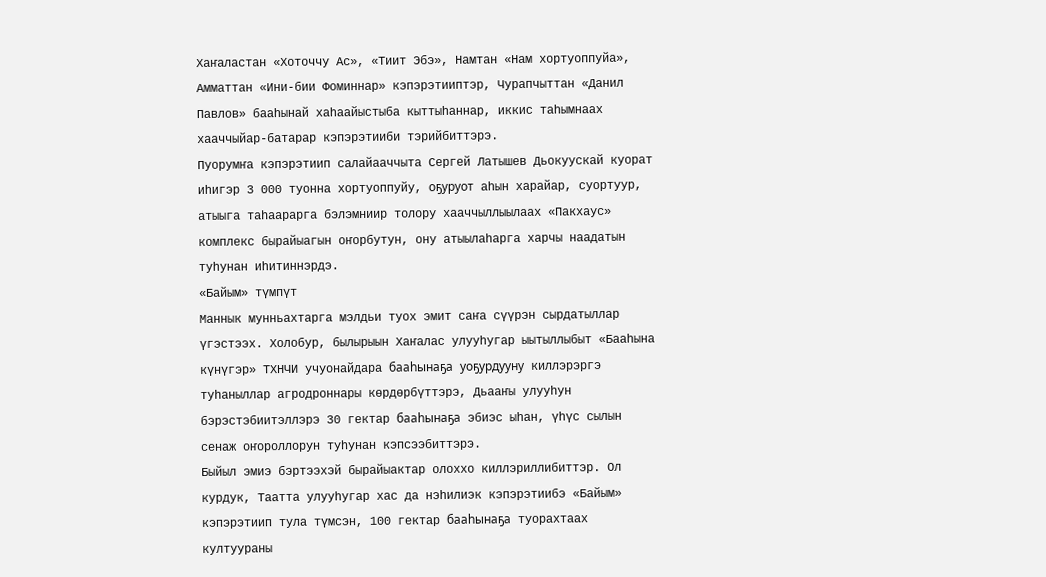Хаҥаластан «Хоточчу Ас», «Тиит Эбэ», Намтан «Нам хортуоппуйа», Амматтан «Ини-бии Фоминнар» кэпэрэтииптэр, Чурапчыттан «Данил Павлов» бааһынай хаһаайыстыба кыттыһаннар, иккис таһымнаах хааччыйар-батарар кэпэрэтииби тэрийбиттэрэ.
Пуорумҥа кэпэрэтиип салайааччыта Сергей Латышев Дьокуускай куорат иһигэр 3 000 туонна хортуоппуйу, оҕуруот аһын харайар, суортуур, атыыга таһаарарга бэлэмниир толору хааччыллыылаах «Пакхаус» комплекс бырайыагын оҥорбутун, ону атыылаһарга харчы наадатын туһунан иһитиннэрдэ.
«Байым» түмпүт
Маннык мунньахтарга мэлдьи туох эмит саҥа сүүрэн сырдатыллар үгэстээх. Холобур, былырыын Хаҥалас улууһугар ыытыллыбыт «Бааһына күнүгэр» ТХНЧИ учуонайдара бааһынаҕа уоҕурдууну киллэрэргэ туһаныллар агродроннары көрдөрбүттэрэ, Дьааҥы улууһун бэрэстэбиитэллэрэ 30 гектар бааһынаҕа эбиэс ыһан, үһүс сылын сенаж оҥороллорун туһунан кэпсээбиттэрэ.
Быйыл эмиэ бэртээхэй бырайыактар олоххо киллэриллибиттэр. Ол курдук, Таатта улууһугар хас да нэһилиэк кэпэрэтиибэ «Байым» кэпэрэтиип тула түмсэн, 100 гектар бааһынаҕа туорахтаах култуураны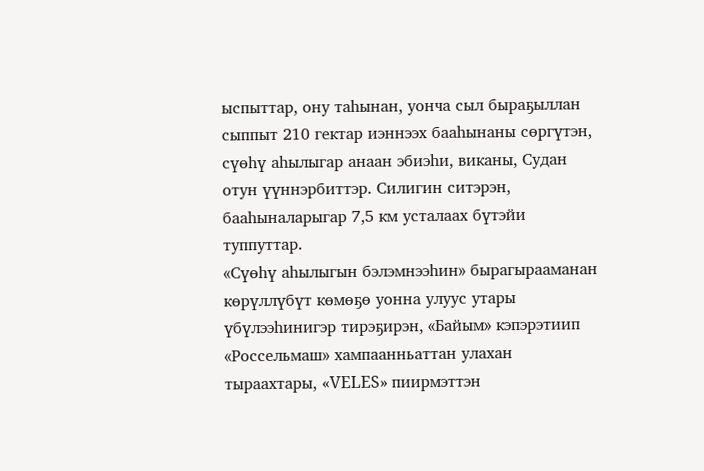ыспыттар, ону таһынан, уонча сыл быраҕыллан сыппыт 210 гектар иэннээх бааһынаны сөргүтэн, сүөһү аһылыгар анаан эбиэһи, виканы, Судан отун үүннэрбиттэр. Силигин ситэрэн, бааһыналарыгар 7,5 км усталаах бүтэйи туппуттар.
«Сүөһү аһылыгын бэлэмнээһин» бырагырааманан көрүллүбүт көмөҕө уонна улуус утары үбүлээһинигэр тирэҕирэн, «Байым» кэпэрэтиип «Россельмаш» хампаанньаттан улахан тыраахтары, «VELES» пиирмэттэн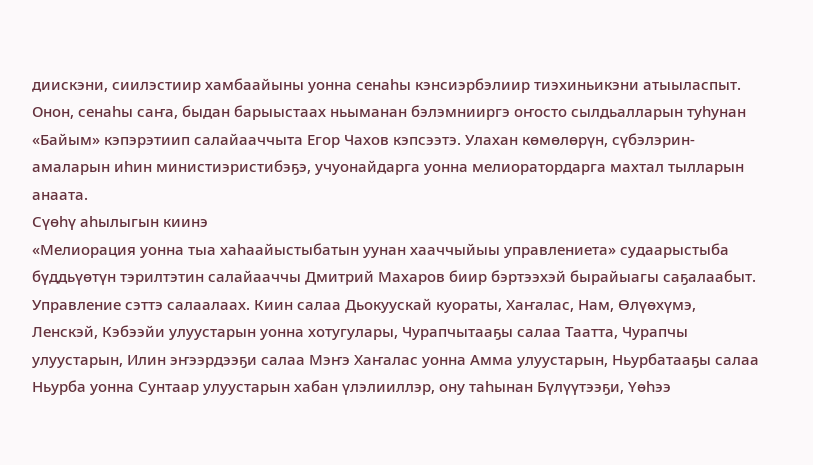диискэни, сиилэстиир хамбаайыны уонна сенаһы кэнсиэрбэлиир тиэхиньикэни атыыласпыт. Онон, сенаһы саҥа, быдан барыыстаах ньыманан бэлэмнииргэ оҥосто сылдьалларын туһунан «Байым» кэпэрэтиип салайааччыта Егор Чахов кэпсээтэ. Улахан көмөлөрүн, сүбэлэрин-амаларын иһин министиэристибэҕэ, учуонайдарга уонна мелиоратордарга махтал тылларын анаата.
Сүөһү аһылыгын киинэ
«Мелиорация уонна тыа хаһаайыстыбатын уунан хааччыйыы управлениета» судаарыстыба бүддьүөтүн тэрилтэтин салайааччы Дмитрий Махаров биир бэртээхэй бырайыагы саҕалаабыт.
Управление сэттэ салаалаах. Киин салаа Дьокуускай куораты, Хаҥалас, Нам, Өлүөхүмэ, Ленскэй, Кэбээйи улуустарын уонна хотугулары, Чурапчытааҕы салаа Таатта, Чурапчы улуустарын, Илин эҥээрдээҕи салаа Мэҥэ Хаҥалас уонна Амма улуустарын, Ньурбатааҕы салаа Ньурба уонна Сунтаар улуустарын хабан үлэлииллэр, ону таһынан Бүлүүтээҕи, Үөһээ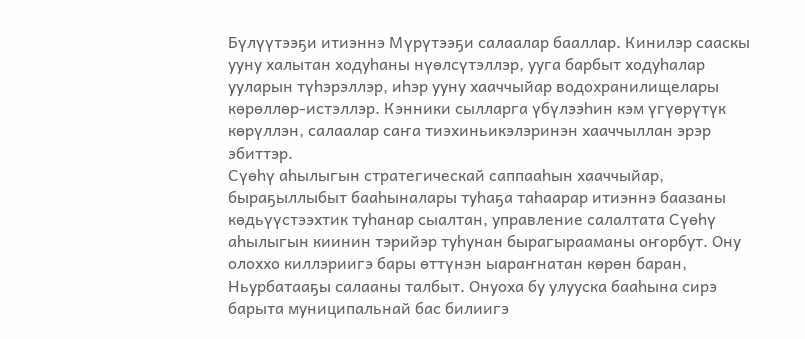Бүлүүтээҕи итиэннэ Мүрүтээҕи салаалар бааллар. Кинилэр сааскы ууну халытан ходуһаны нүөлсүтэллэр, ууга барбыт ходуһалар ууларын түһэрэллэр, иһэр ууну хааччыйар водохранилищелары көрөллөр-истэллэр. Кэнники сылларга үбүлээһин кэм үгүөрүтүк көрүллэн, салаалар саҥа тиэхиньикэлэринэн хааччыллан эрэр эбиттэр.
Сүөһү аһылыгын стратегическай саппааһын хааччыйар, быраҕыллыбыт бааһыналары туһаҕа таһаарар итиэннэ баазаны көдьүүстээхтик туһанар сыалтан, управление салалтата Сүөһү аһылыгын киинин тэрийэр туһунан бырагырааманы оҥорбут. Ону олоххо киллэриигэ бары өттүнэн ыараҥнатан көрөн баран, Ньурбатааҕы салааны талбыт. Онуоха бу улууска бааһына сирэ барыта муниципальнай бас билиигэ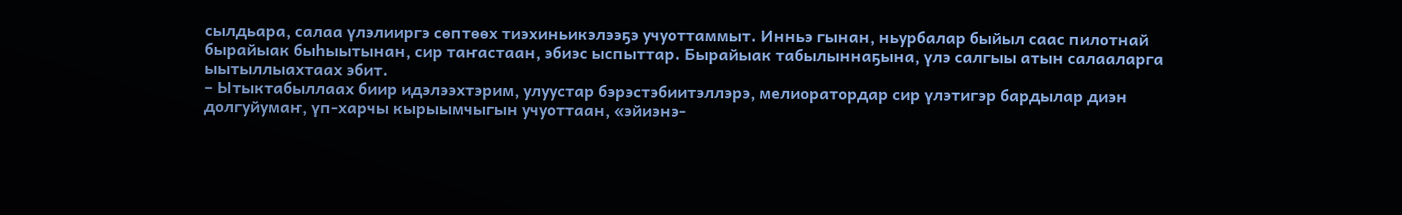сылдьара, салаа үлэлииргэ сөптөөх тиэхиньикэлээҕэ учуоттаммыт. Инньэ гынан, ньурбалар быйыл саас пилотнай бырайыак быһыытынан, сир таҥастаан, эбиэс ыспыттар. Бырайыак табылыннаҕына, үлэ салгыы атын салааларга ыытыллыахтаах эбит.
– Ытыктабыллаах биир идэлээхтэрим, улуустар бэрэстэбиитэллэрэ, мелиоратордар сир үлэтигэр бардылар диэн долгуйумаҥ, үп-харчы кырыымчыгын учуоттаан, «эйиэнэ-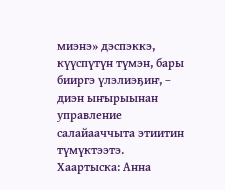миэнэ» дэспэккэ, күүспүтүн түмэн, бары бииргэ үлэлиэҕиҥ, – диэн ыҥырыынан управление салайааччыта этиитин түмүктээтэ.
Хаартыска: Анна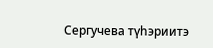Сергучева түһэриитэ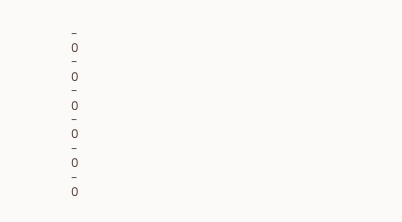-
0
-
0
-
0
-
0
-
0
-
0